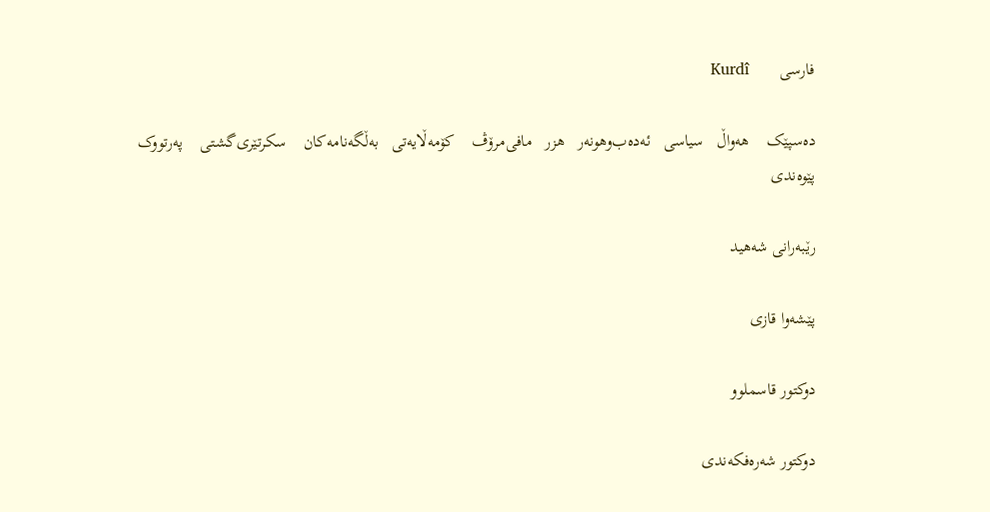فارسی       Kurdî

ده‌سپێک    هه‌واڵ   سیاسی   ئه‌ده‌ب‌وهونه‌ر   هزر   مافی‌مرۆڤ    کۆمه‌ڵایه‌تی   به‌ڵگه‌نامه‌کان    سکرتێری‌گشتی    په‌رتووک    پێوه‌ندی

رێبه‌رانی شه‌هید

پێشه‌وا قازی‌

دوكتور قاسملوو

دوكتور شه‌ره‌فکه‌ندی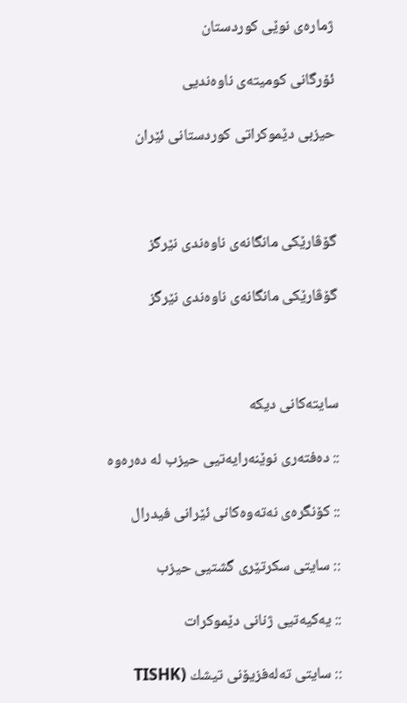ژماره‌ی نوێی كوردستان

ئۆرگانی كومیته‌ی ناوه‌ندیی

حیزبی دێموكراتی كوردستانی ئێران



گۆڤارێكی‌ مانگانه‌ی ناوه‌ندی نێرگز

گۆڤارێكی‌ مانگانه‌ی ناوه‌ندی نێرگز



سایته‌کانی دیکه

:: ده‌فته‌ری نوێنه‌رایه‌تیی حیزب له ده‌ره‌وه

:: كۆنگره‌ی‌ نه‌ته‌وه‌كانی‌ ئێرانی‌ فیدرال

:: سایتی سکرتێری گشتیی حیزب

:: یه‌كیه‌تیی‌ ژنانی‌ دێموكرات

:: سایتی ته‌له‌فزیۆنی‌ تیشك (TISHK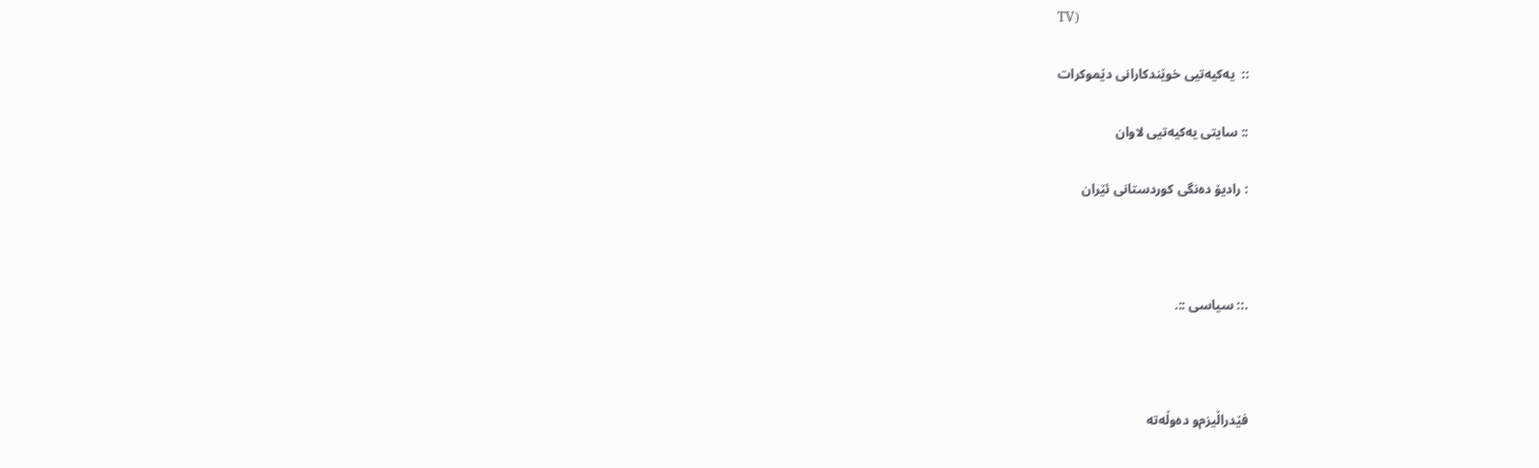TV)

::  یه‌كیه‌تیی‌ خوێندكارانی‌ دێموكرات

:: سایتی یه‌کیه‌تیی لاوان

: رادیۆ ده‌نگی كوردستانی‌ ئێران



.:: سیاسی ::.



فێدراڵیزم‌و ده‌وڵه‌ته‌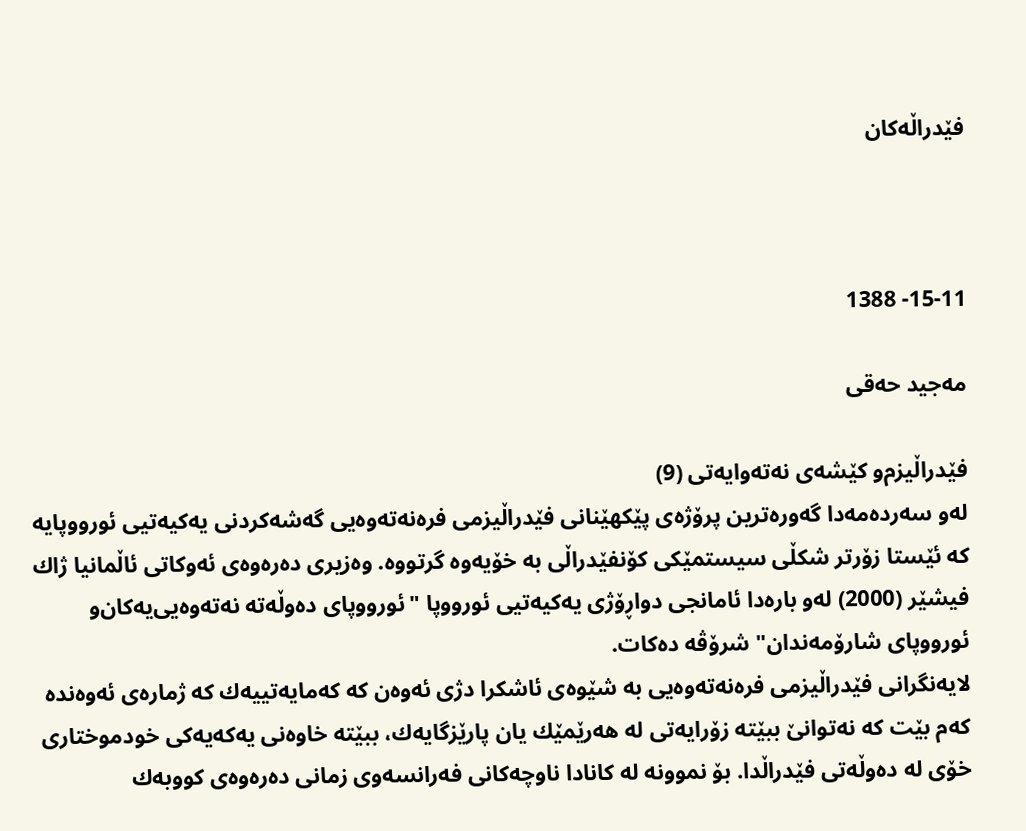فێدراڵه‌كان



15-11- 1388

مه‌جید حه‌قی‌

فێدراڵیزم‌و كێشه‌ی نه‌ته‌وایه‌تی (9)
له‌و سه‌رده‌مه‌دا گه‌وره‌ترین پرۆژه‌ی پێكهێنانی فێدراڵیزمی فره‌نه‌ته‌وه‌یی گه‌شه‌كردنی یه‌كیه‌تیی‌ ئورووپایه‌ كه‌ ئێستا زۆرتر شكڵی سیستمێكی كۆنفێدراڵی‌ به‌ خۆیه‌وه‌ گرتووه‌. وه‌زیری ده‌ره‌وه‌ی ئه‌وكاتی ئاڵمانیا ژاك فیشێر (2000) له‌و باره‌دا ئامانجی دواڕۆژی یه‌كیه‌تیی‌ ئورووپا "ئورووپای ده‌وڵه‌ته‌ نه‌ته‌وه‌یی‌یه‌كان‌و ئورووپای شارۆمه‌ندان" شرۆڤه‌ ده‌كات.
لایه‌نگرانی فێدراڵیزمی فره‌نه‌ته‌وه‌یی به‌ شێوه‌ی ئاشكرا دژی ئه‌وه‌ن كه‌ كه‌مایه‌تییه‌ك كه‌ ژماره‌ی ئه‌وه‌نده‌ كه‌م بێت كه‌ نه‌توانێ ببێته‌ زۆرایه‌تی له‌ هه‌رێمێك یان پارێزگایه‌ك، ببێته‌ خاوه‌نی یه‌كه‌یه‌كی خودموختاری خۆی له‌ ده‌وڵه‌تی فێدراڵدا. بۆ نموونه‌ له‌ كانادا ناوچه‌كانی فه‌رانسه‌وی زمانی ده‌ره‌وه‌ی كووبه‌ك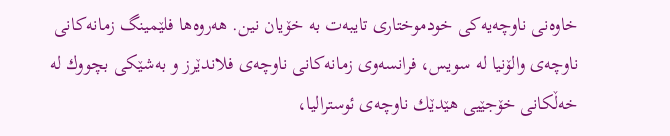خاوه‌نی ناوچه‌یه‌كی خودموختاری تایبه‌ت به‌ خۆیان نین. هه‌روه‌ها فلێمینگ زمانه‌كانی ناوچه‌ی والۆنیا له‌ سویس، فرانسه‌وی زمانه‌كانی ناوچه‌ی فلاندێرز و به‌شێكی بچووك له‌ خه‌ڵكانی خۆجێیی هێدێك ناوچه‌ی ئوسترالیا،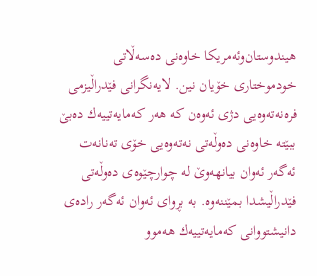هیندوستان‌وئه‌مریكا خاوه‌نی ده‌سه‌ڵاتی‌ خودموختاری‌ خۆیان نین. لایه‌نگرانی فێدراڵیزمی فره‌نه‌ته‌وه‌یی دژی ئه‌وه‌ن كه‌ هه‌ر كه‌مایه‌تییه‌ك ده‌بێ‌ ببێته‌ خاوه‌نی ده‌وڵه‌تی نه‌ته‌وه‌یی خۆی ته‌نانه‌ت ئه‌گه‌ر ئه‌وان بیانهه‌وێ له‌ چوارچێوه‌ی ده‌وڵه‌تی فێدراڵیشدا بمێننه‌وه‌. به‌ بڕوای ئه‌وان ئه‌گه‌ر راده‌ی دانیشتووانی كه‌مایه‌تییه‌ك هه‌موو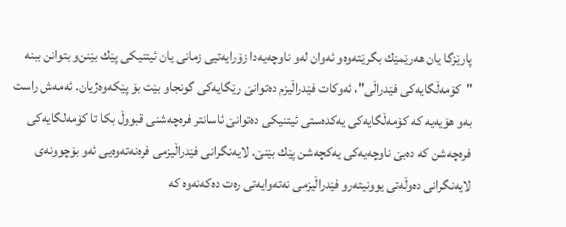پارێزگا یان هه‌رێمێك بگرێته‌وه‌‌و ئه‌وان له‌و ناوچه‌یه‌دا زۆرایه‌تیی‌ زمانی یان ئیتنیكی پێك بێنن‌و بتوانن ببنه‌ "كۆمه‌ڵگایه‌كی فێدراڵی"، ئه‌وكات فێدراڵیزم ده‌توانێ رێگایه‌كی گونجاو بێت بۆ پێكه‌وه‌ژیان. ئه‌مه‌ش راست به‌و هۆیه‌یه‌ كه‌ كۆمه‌ڵگایه‌كی یه‌كده‌ستی ئیتنیكی ده‌توانێ ئاسانتر فره‌چه‌شنی قبووڵ بكا تا كۆمه‌لگایه‌كی فره‌چه‌شن كه‌ ده‌بێ ناوچه‌یه‌كی یه‌كچه‌شن پێك بێنێ‌. لایه‌نگرانی فێدراڵیزمی فره‌نه‌ته‌وه‌یی ئه‌و بۆچوونه‌ی لایه‌نگرانی ده‌وڵه‌تی یوونیته‌ر‌و فێدراڵیزمی نه‌ته‌وایه‌تی ره‌ت ده‌كه‌نه‌وه‌ كه‌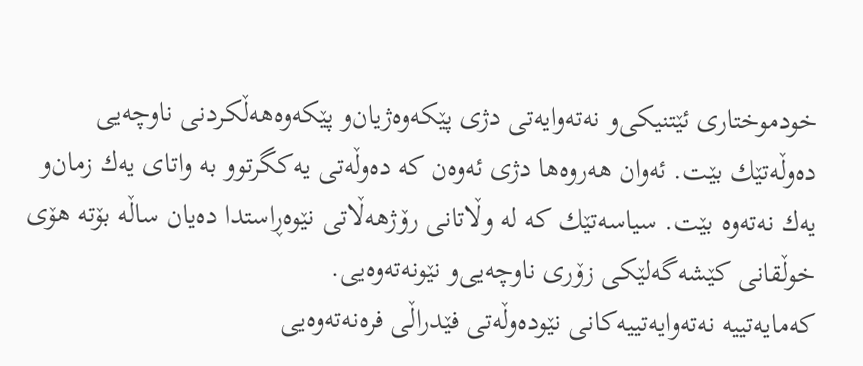خودموختاری ئێتنیكی‌و نه‌ته‌وایه‌تی دژی پێكه‌وه‌ژیان‌و پێكه‌وه‌هه‌ڵكردنی‌ ناوچه‌یی ده‌وڵه‌تێك بێت. ئه‌وان هه‌روه‌ها دژی ئه‌وه‌ن كه‌ ده‌وڵه‌تی یه‌كگرتوو به‌ واتای یه‌ك زمان‌و یه‌ك نه‌ته‌وه‌ بێت. سیاسه‌تێك كه‌ له‌ وڵاتانی رۆژهه‌ڵاتی نێوه‌ڕاستدا ده‌یان ساڵه‌ بۆته‌ هۆی خوڵقانی كێشه‌گه‌لێكی زۆری ناوچه‌یی‌و نێونه‌ته‌وه‌یی.
كه‌مایه‌تییه‌ نه‌ته‌وایه‌تییه‌كانی نێوده‌وڵه‌تی فێدراڵی فره‌نه‌ته‌وه‌یی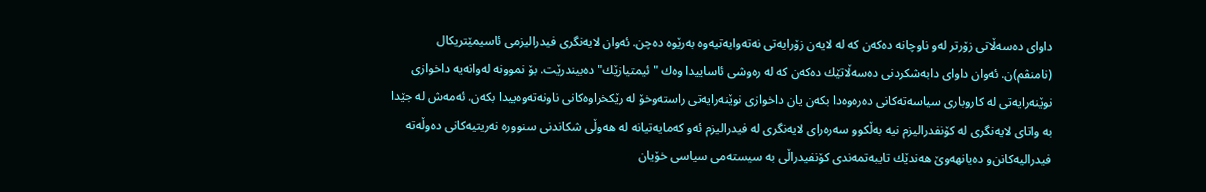داوای‌ ده‌سه‌ڵاتی‌ زۆرتر له‌و ناوچانه‌ ده‌كه‌ن كه‌ له‌ لایه‌ن زۆرایه‌تی نه‌ته‌وایه‌تیه‌وه‌ به‌رێوه‌ ده‌چن. ئه‌وان لایه‌نگری فیدرالیزمی ئاسیمێتریكال (نامنڤم)ن. ئه‌وان داوای دابه‌شكردنی ده‌سه‌ڵاتێك ده‌كه‌ن كه‌ له‌ ره‌وشی ئاساییدا وه‌ك "ئیمتیازێك" ده‌بیندرێت. بۆ نموونه‌ له‌وانه‌یه‌ داخوازی نوێنه‌رایه‌تی له‌ كاروباری سیاسه‌ته‌كانی ده‌ره‌وه‌دا بكه‌ن یان داخوازی نوێنه‌رایه‌تی راسته‌وخۆ له‌ رێكخراوه‌كانی ناونه‌ته‌وه‌ییدا بكه‌ن. ئه‌مه‌ش له‌ جێدا به‌ واتای لایه‌نگری له‌ كۆنفدرالیزم نیه‌ به‌ڵكوو سه‌ره‌رای لایه‌نگری له‌ فیدرالیزم ئه‌و كه‌مایه‌تیانه‌ له‌ هه‌وڵی شكاندنی سنووره‌ نه‌ریتیه‌كانی ده‌وڵه‌ته‌ فیدرالیه‌كانن‌و ده‌یانهه‌وێ هه‌ندێك تایبه‌تمه‌ندی كۆنفیدراڵی به‌ سیسته‌می سیاسی خۆیان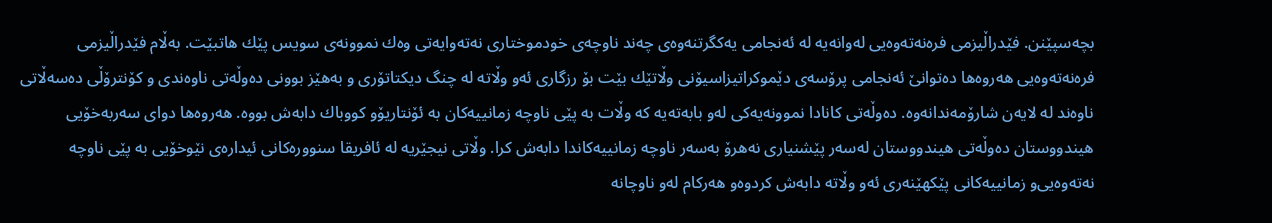بچه‌سپێنن. فێدراڵیزمی فره‌نه‌ته‌وه‌یی له‌وانه‌یه‌ له‌ ئه‌نجامی یه‌كگرتنه‌وه‌ی چه‌ند ناوچه‌ی خودموختاری نه‌ته‌وایه‌تی وه‌ك نموونه‌ی سویس پێك هاتبێت. به‌ڵام فێدراڵیزمی فره‌نه‌ته‌وه‌یی هه‌روه‌ها ده‌توانێ ئه‌نجامی پرۆسه‌ی دێموكراتیزاسیۆنی وڵاتێك بێت بۆ رزگاری ئه‌و وڵاته‌ له‌ چنگ دیكتاتۆری و به‌هێز بوونی ده‌وڵه‌تی ناوه‌ندی و كۆنترۆڵی ده‌سه‌ڵاتی ناوه‌ند له‌ لایه‌ن شارۆمه‌ندانه‌وه‌. ده‌وڵه‌تی كانادا نموونه‌یه‌كی له‌و بابه‌ته‌یه‌ كه‌ وڵات به‌ پێی ناوچه‌ زمانییه‌كان به‌ ئۆنتاریۆ‌و كووباك دابه‌ش بووه‌. هه‌روه‌ها دوای سه‌ربه‌خۆیی هیندووستان ده‌وڵه‌تی هیندووستان له‌سه‌ر پێشنیاری نه‌هرۆ به‌سه‌ر ناوچه‌ زمانییه‌كاندا دابه‌ش كرا. وڵاتی نیجێریه‌ له‌ ئافریقا سنووره‌كانی ئیداره‌ی نێوخۆیی به‌ پێی ناوچه‌ نه‌ته‌وه‌یی‌و زمانییه‌كانی پێكهێنه‌ری ئه‌و وڵاته‌ دابه‌ش كردوه‌‌و هه‌ركام له‌و ناوچانه‌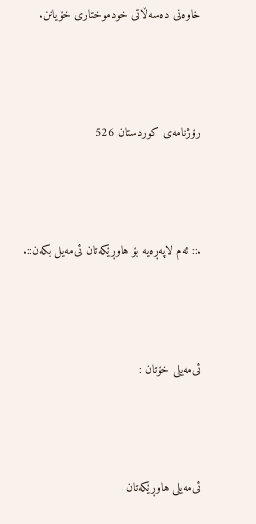خاوه‌نی ده‌سه‌ڵاتی خودموختاری خۆیانن.



رۆژنامه‌ی‌ كوردستان 526



.:: ئه‌م لاپه‌ڕه‌یه بۆ هاوڕێکه‌تان ئی‌مه‌یل بکه‌ن::.



ئی‌مه‌یلی خۆتان :



ئی‌مه‌یلی هاوڕێکه‌تان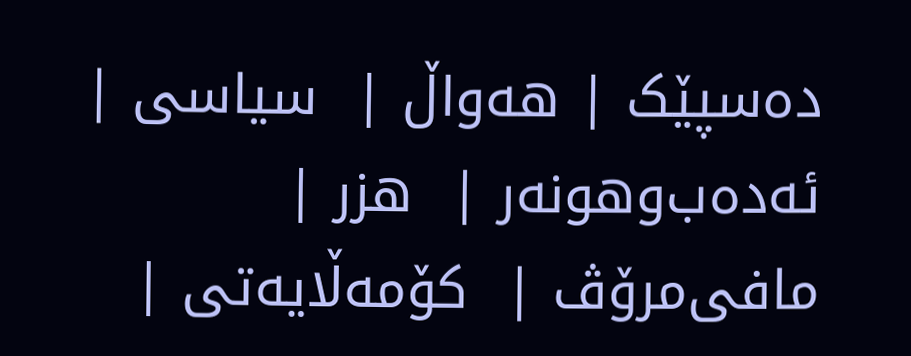ده‌سپێک | هه‌واڵ |  سیاسی |  ئه‌ده‌ب‌وهونه‌ر |  هزر | مافی‌مرۆڤ |  کۆمه‌ڵایه‌تی |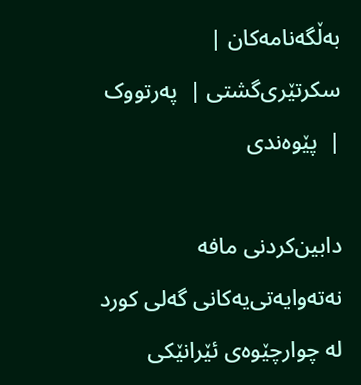به‌ڵگه‌نامه‌کان |  سکرتێری‌گشتی |  په‌رتووک |  پێوه‌ندی

دابین‌كردنی‌ مافه‌ نه‌ته‌وایه‌تی‌یه‌کانی گه‌لی‌ كورد له‌ چوارچێوه‌ی ئێرانێکی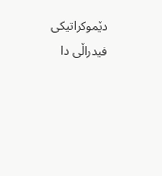دێموكراتیكی‌ فیدراڵی‌ دا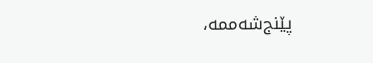پێنج‌شه‌ممه،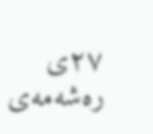۲۷‌ی ره‌شه‌مه‌ی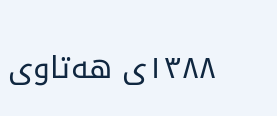۱۳۸۸ی هه‌تاوی